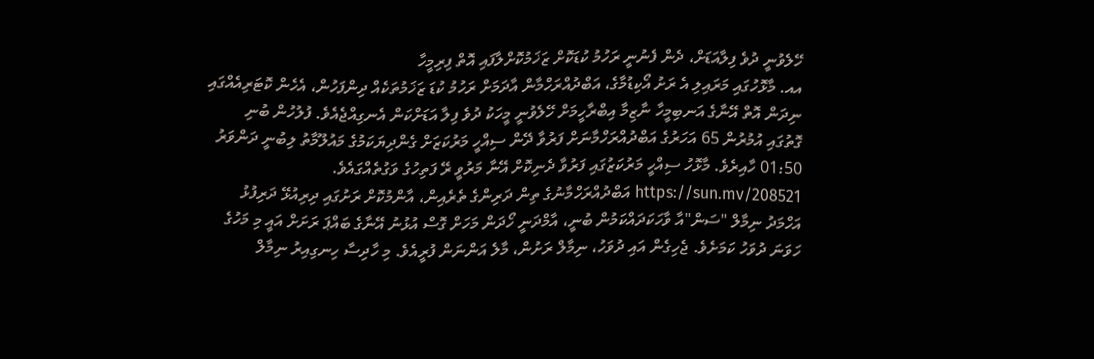ހޭލެވުނީ ދުވެ ފިލާއަޑަށް، ދެން ފެނުނީ ރަހުމު ކުޑަކޮށް ޒަޚަމުކޮށްލާފައި އޮތް ފިރިމީހާ
އއ. މާޅޮހުގައި މަރައިލި އެ ރަށު އޯކިޑުމާގެ، އަބްދުއްރަހްމާން އާދަމަށް ރަހުމު ކުޑަ ޒަޚަމުތަކެއް ދިންފަހުން، އެހެން ކޮޓަރިއެއްގައި ނިދަން އޮތް އޭނާގެ އަނބިމީހާ ނާޒިމާ އިބްރާހީމަށް ހޭލެވުނީ މީހަކު ދުވެ ފިލާ އަޑަށްކަން އެނގިއްޖެއެވެ. ފުލުހުން ބުނި ގޮތުގައި އުމުރުން 65 އަހަރުގެ އަބްދުއްރަހްމާނަށް ފަރުވާ ދޭން ސިއްހީ މަރުކަޒަށް ގެންދިޔަކަމުގެ މައުލޫމާތު ލިބުނީ ދަންވަރު 01:50 ހާއިރެވެ. މާޅޮހު ސިއްހީ މަރުކަޒުގައި ފަރުވާ ދެނިކޮށް އޭނާ މަރުވީ ރޭ ފަތިހުގެ ވަގުތެއްގައެވެ. https://sun.mv/208521 އަބްދުއްރަހްމާނުގެ ތިން ދަރިންގެ ތެރެއިން، އާންމުކޮށް ރަށުގައި ދިރިއުޅޭ ދަރިފުޅު އަހްމަދު ނިމާލް "ސަން"އާ ވާހަކަދައްކަމުން ބުނީ، އާމްދަނީ ހޯދަން މަހަށް ގޮސް އުޅުނު އޭނާގެ ބައްޕަ ރަށަށް އައީ މި މަހުގެ ހަވަނަ ދުވަހު ކަމަށެވެ. ޖެހިގެން އައި ދުވަހު، ނިމާލް ރަށުން، މާލެ އަންނަން ފުރީއެވެ. މި ހާދިސާ ހިނގިއިރު ނިމާލް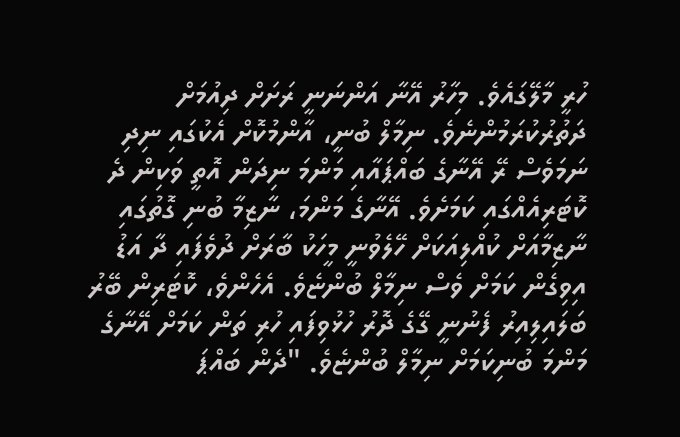ހުރީ މާލޭގައެވެ. މިހާރު އޭނާ އަންނަނީ ރަށަށް ދިއުމަށް ދަތުރުކުރަމުންނެވެ. ނިމާލް ބުނީ، އާންމުކޮށް އެކުގައި ނިދި ނަމަވެސް ރޭ އޭނާގެ ބައްޕައާއި މަންމަ ނިދަން އޮތީ ވަކިން ދެ ކޮޓަރިއެއްގައި ކަމަށެވެ. އޭނާގެ މަންމަ، ނާޒިމާ ބުނި ގޮތުގައި ނާޒިމާއަށް ކުއްލިއަކަށް ހޭލެވުނީ މީހަކު ބާރަށް ދުވެފައި ދާ އަޑު އިވިގެން ކަމަށް ވެސް ނިމާލް ބުންޏެވެ. އެހެންވެ، ކޮޓަރިން ބޭރު ބަލައިލިއިރު ފެނުނީ ގޭގެ ދޮރު ހުޅުވިފައި ހުރި ތަން ކަމަށް އޭނާގެ މަންމަ ބުނިކަމަށް ނިމާލް ބުންޏެވެ. "ދެން ބައްޕަ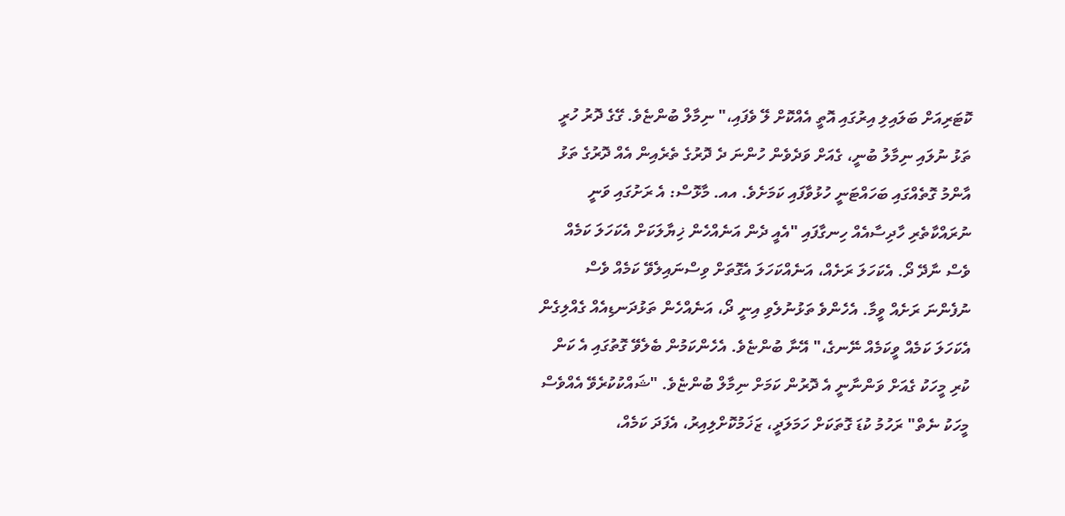ކޮޓަރިއަށް ބަލައިލި އިރުގައި އޮތީ އެއްކޮށް ލޭ ވެފައި،" ނިމާލް ބުންޏެވެ. ގޭގެ ދޮރު ހުރީ ތަޅު ނުލައި ނިމާލު ބުނީ، ގެއަށް ވަދެވެން ހުންނަ ދެ ދޮރުގެ ތެރެއިން އެއް ދޮރުގެ ތަޅު އާންމު ގޮތެއްގައި ބަހައްޓަނީ ހުޅުވާފައި ކަމަށެވެ. އއ. މާޅޮސް: އެ ރަށުގައި ވަނީ ނުރައްކާތެރި ހާދިސާއެއް ހިނގާފައި "އެއީ ދެން އަނެއްހެން ޚިޔާލަކަށް އެކަހަލަ ކަމެއް ވެސް ނާދޭ ދޯ. އެކަހަލަ ރަށެއް، އަނެއްކަހަލަ އެގޮތަށް ވިސްނައިލެވޭ ކަމެއް ވެސް ނުފެންނަ ރަށެއް ވީމާ. އެހެންވެ ތަޅުނުލެވި އިނީ ދޯ، އަނެއްހެން ތަޅުދަނޑިއެއް ގެއްލިގެން އެކަހަލަ ކަމެއް ވީކަމެއް ނޭނގެ،" އޭނާ ބުންޏެވެ. އެހެންކަމުން ބެލެވޭ ގޮތުގައި އެ ކަން ކުރި މީހަކު ގެއަށް ވަންނާނީ އެ ދޮރުން ކަމަށް ނިމާލް ބުންޏެވެ. "ޝައްކުކުރެވޭ އެއްވެސް މީހަކު ނެތް" ރަހުމު ކުޑަ ގޮތަކަށް ހަމަލަދީ، ޒަޚަމުކޮށްލިއިރު، އެފަދަ ކަމެއް،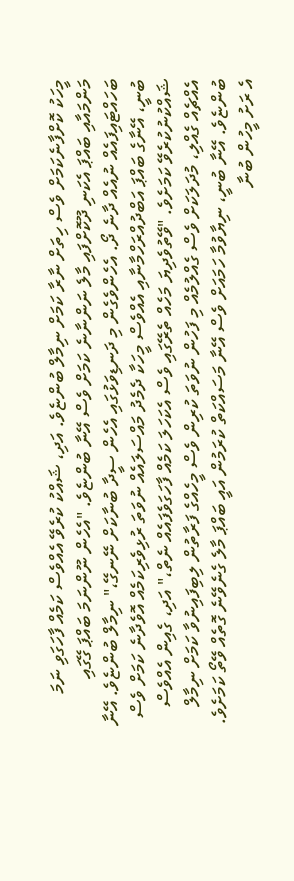މީހަކު ކޮށްފާނެކަމަށް ވެސް ހިތަށް ނާރާ ކަމަށް ނިމާލް ބުންޏެވެ. އަދި، ޝައްކު ކުރެވޭ އެއްވެސް ކަމެއް ފާހަގަވި ނަމަ މަންމައާއި ބައްޕަ އެކަނި ދޫކޮށްފައި މާލެ ނަންނާނެ ކަމަށް ވެސް އޭނާ ބުންޏެވެ. "އެހެން ނޫންނަމަ ބައްޕަ ގޭގައި ބަހައްޓައިފައެއް ނުއެއް ދާނެ ދޯ. އެހެންވެގެން މި ދަނޑިވަޅުގައި އެހެން ސީދާ ބުނާކަށް ނޭނގޭ،" ނިމާލް ބުންޏެވެ. އޭނާ ބުނީ، އޭނާގެ ބައްޕަ އަބްދުއްރަހްމާނާއި އެއްވެސް މީހަކާ ދެމެދު މައްސަލައެއް ނުވަތަ ރުޅިވެރިކަމެއް އޮވެދާނެ ކަމަށް ވެސް ޝައްކުނުކުރެވޭ ކަމަށެވެ. "ވޭތުވެދިޔަ މަހެއް ތެރޭގައި ވެސް އެކަހަލަ ކަމެއް ފާހަގަވެފައެއް ނެތް،" އަދި، ގެއިން އެއްވެސް އެއްޗެއް ގެއްލި، މުދަލަކަށް ވެސް ގެއްލުމެއް މި ފަހުން ނުވަތަ ކުރިން ވެސް މީހެއްގެ ފަރާތުން ލިބިފައިނުވާ ކަމަށް ނިމާލް ބުންޏެވެ. އޭނާ ބުނީ، ނިޔާވުމާ ހަމައަށް ވެސް އޭނާ މަސައްކަތް ކުރަމުން އައީ ބައްޕަ މާލެ ގެނެވޭނެ ގޮތެއް ވޭތޯ ކަމަށެވެ. އެ ރަށު މީހުން ބުނާ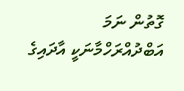ގޮތުން ނަމަ އަބްދުއްރަހްމާނަކީ އާދައިގެ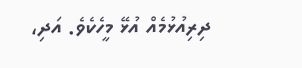ދިރިއުޅުމެއް އުޅޭ މީހެކެވެ. އަދި،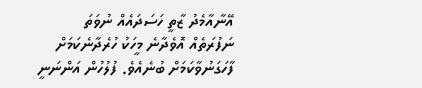އޭނާއާމެދު ޒާތީ ހަސަދައެއް ނުވަތަ ނަފުރަތެއް އޮވެދާނެ މީހަކު ހުރެދާނެކަމަށް ފާހަގަނުވާކަމަށް ބުނެއެވެ. ފުލުހުން އަންނަނީ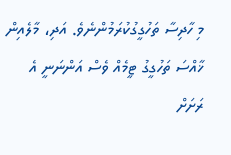މި ހާދިސާ ތަހުގީގުކުރަމުންނެވެ. އަދި، މާލެއިން ޚާއްސަ ތަހުގީގު ޓީމެއް ވެސް އަންނަނީ އެ ރަށަށް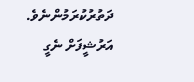ދަތުރުކުރަމުންނެވެ.
އަރުޝީފަށް ނެގީ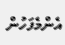އެންމެފަހުން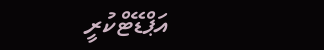އަޕްޑޭޓްކުރީ